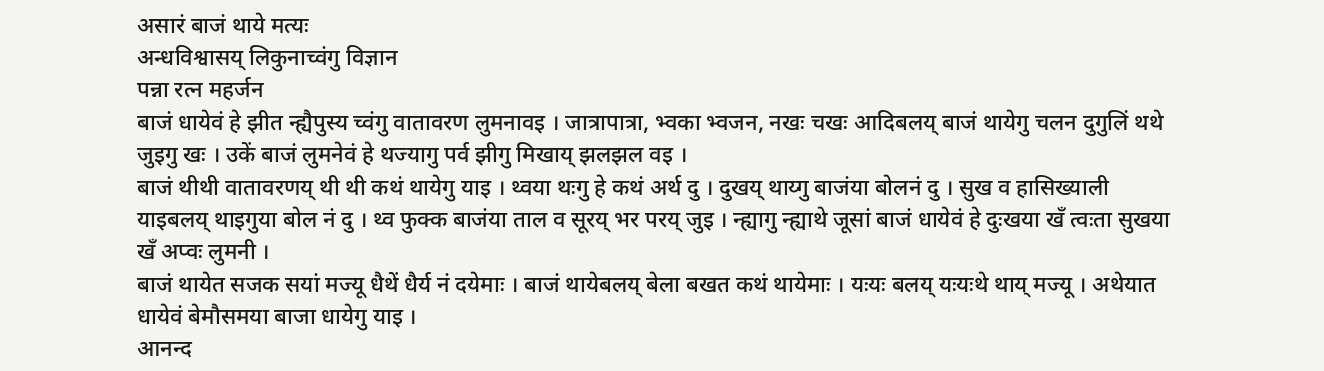असारं बाजं थाये मत्यः
अन्धविश्वासय् लिकुनाच्वंगु विज्ञान
पन्ना रत्न महर्जन
बाजं धायेवं हे झीत न्ह्यैपुस्य च्वंगु वातावरण लुमनावइ । जात्रापात्रा, भ्वका भ्वजन, नखः चखः आदिबलय् बाजं थायेगु चलन दुगुलिं थथे जुइगु खः । उकें बाजं लुमनेवं हे थज्यागु पर्व झीगु मिखाय् झलझल वइ ।
बाजं थीथी वातावरणय् थी थी कथं थायेगु याइ । थ्वया थःगु हे कथं अर्थ दु । दुखय् थाय्गु बाजंया बोलनं दु । सुख व हासिख्याली याइबलय् थाइगुया बोल नं दु । थ्व फुक्क बाजंया ताल व सूरय् भर परय् जुइ । न्ह्यागु न्ह्याथे जूसां बाजं धायेवं हे दुःखया खँ त्वःता सुखया खँ अप्वः लुमनी ।
बाजं थायेत सजक सयां मज्यू धैथें धैर्य नं दयेमाः । बाजं थायेबलय् बेला बखत कथं थायेमाः । यःयः बलय् यःयःथे थाय् मज्यू । अथेयात धायेवं बेमौसमया बाजा धायेगु याइ ।
आनन्द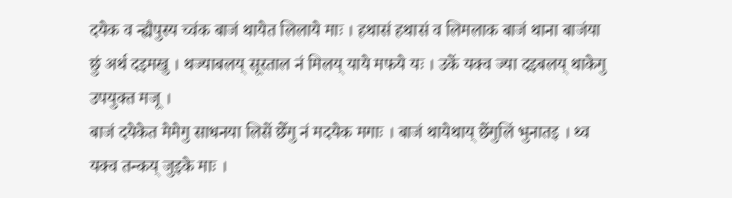दयेक व न्ह्यैपुस्य च्वंक बाजं थायेत लिलाये माः । हथासं हथासं व लिमलाक बाजं थाना बाजंया छुं अर्थ दइमखु । थज्याबलय् सूरताल नं मिलय् याये मफये यः । उकें यक्व ज्या दइबलय् थाकेगु उपयुक्त मजू ।
बाजं दयेकेत मेमेगु साधनया लिसें छेँगु नं मदयेक मगाः । बाजं थायेथाय् छेंगुलिं भुनातइ । थ्व यक्व तन्कय् जुइके माः ।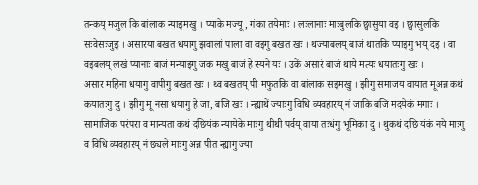तन्कय् मजुल कि बांलाक न्याइमखु । प्याके मज्यू, गंका तयेमाः । लःलानाः माःबुलकि छ्वासुया वइ । छ्वासुलकि सःवेसःजुइ । असारया बखत धयागु झवालां पाला वा वइगु बखत खः । थज्याबलय् बाजं थातकि प्याइगु भय् दइ । वा वइबलय् लखं प्यानाः बाजं मन्याइगु जक मखु बाजं हे स्यने यः । उकें असारं बाजं थाये मत्यः धयातःगु खः ।
असार महिना धयागु वापीगु बखत खः । थ्व बखतय् पी मफुतकि वा बांलाक सइमखु । झीगु समाजय वायात मूअन्न कथं कयातःगु दु । झीगु मू नसा धयागु हे जा, बजि खः । न्ह्याथें ज्याःगु विधि व्यवहारय् नं जाकि बजि मदयेकं मगाः । सामाजिक परंपरा व मान्यता कथं दछियंक न्यायेके माःगु थीथी पर्वय् वाया तःधंगु भूमिका दु । थुकथं दछि यंकं नये माःगु व विधि व्यवहारय् नं छ्यले माःगु अन्न पीत न्ह्यागु ज्या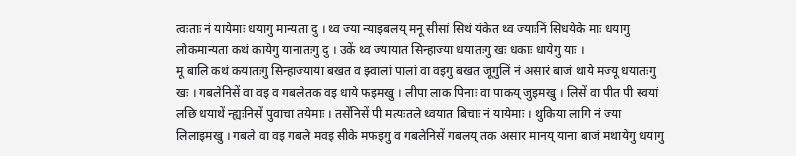त्वःताः नं यायेमाः धयागु मान्यता दु । थ्व ज्या न्याइबलय् मनू सीसां सिथं यंकेत थ्व ज्याःनिं सिधयेके माः धयागु लोकमान्यता कथं कायेगु यानातःगु दु । उकें थ्व ज्यायात सिन्हाज्या धयातःगु खः धकाः धायेगु याः ।
मू बालि कथं कयातःगु सिन्हाज्याया बखत व झ्वालां पालां वा वइगु बखत जूगुलिं नं असारं बाजं थाये मज्यू धयातःगु खः । गबलेनिसें वा वइ व गबलेतक वइ धाये फइमखु । लीपा लाक पिनाः वा पाकय् जुइमखु । लिसें वा पीत पी स्वयां लछि धयाथें न्ह्यःनिसें पुवाचा तयेमाः । तसेंनिसें पी मत्यःतले थ्वयात बिचाः नं यायेमाः । थुकिया लागि नं ज्या लिलाइमखु । गबले वा वइ गबले मवइ सीके मफइगु व गबलेनिसें गबलय् तक असार मानय् याना बाजं मथायेगु धयागु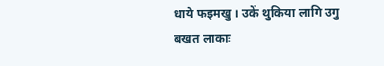धाये फइमखु । उकें थुकिया लागि उगु बखत लाकाः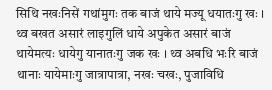सिथि नखःनिसें गथांमुगः तक बाजं थाये मज्यू धयातःगु खः । थ्व बखत असारं लाइगुलिं धाये अपुकेत असारं बाजं थायेमत्यः धायेगु यानातःगु जक खः । थ्व अबधि भःरि बाजं थानाः यायेमाःगु जात्रापात्रा, नखः चखः, पुजाविधि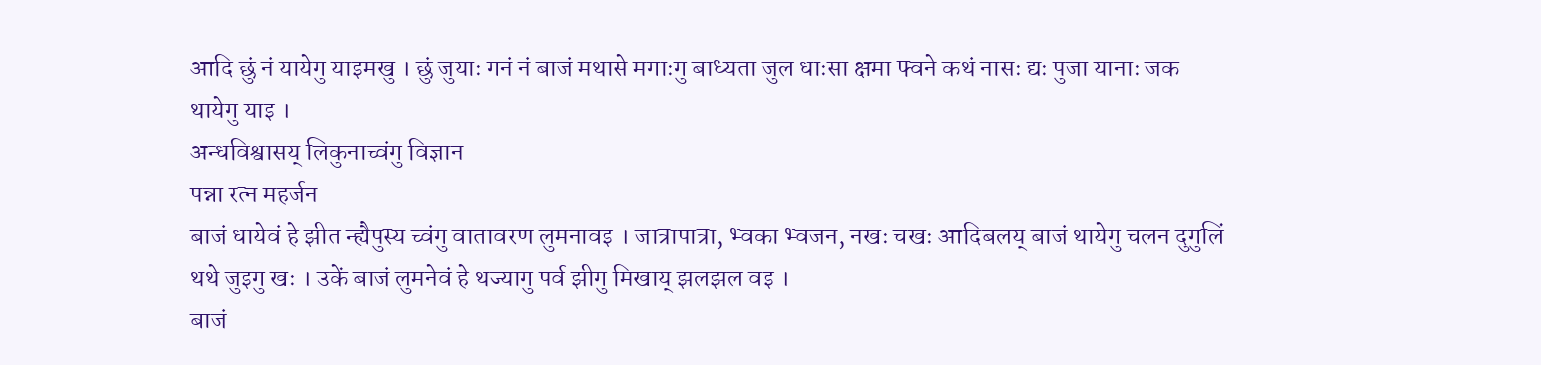आदि छुं नं यायेगु याइमखु । छुं जुयाः गनं नं बाजं मथासे मगाःगु बाध्यता जुल धाःसा क्षमा फ्वने कथं नासः द्यः पुजा यानाः जक थायेगु याइ ।
अन्धविश्वासय् लिकुनाच्वंगु विज्ञान
पन्ना रत्न महर्जन
बाजं धायेवं हे झीत न्ह्यैपुस्य च्वंगु वातावरण लुमनावइ । जात्रापात्रा, भ्वका भ्वजन, नखः चखः आदिबलय् बाजं थायेगु चलन दुगुलिं थथे जुइगु खः । उकें बाजं लुमनेवं हे थज्यागु पर्व झीगु मिखाय् झलझल वइ ।
बाजं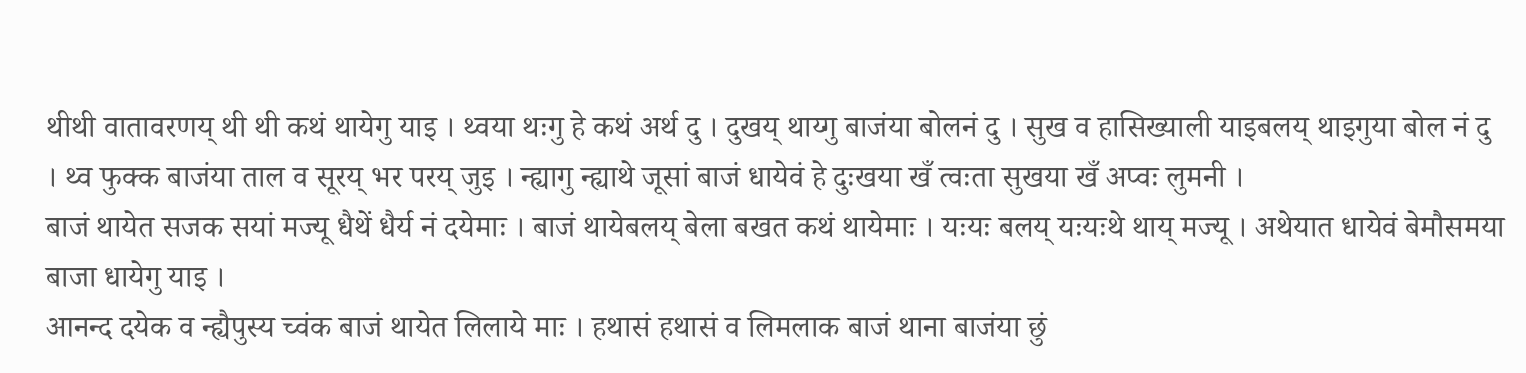थीथी वातावरणय् थी थी कथं थायेगु याइ । थ्वया थःगु हे कथं अर्थ दु । दुखय् थाय्गु बाजंया बोलनं दु । सुख व हासिख्याली याइबलय् थाइगुया बोल नं दु । थ्व फुक्क बाजंया ताल व सूरय् भर परय् जुइ । न्ह्यागु न्ह्याथे जूसां बाजं धायेवं हे दुःखया खँ त्वःता सुखया खँ अप्वः लुमनी ।
बाजं थायेत सजक सयां मज्यू धैथें धैर्य नं दयेमाः । बाजं थायेबलय् बेला बखत कथं थायेमाः । यःयः बलय् यःयःथे थाय् मज्यू । अथेयात धायेवं बेमौसमया बाजा धायेगु याइ ।
आनन्द दयेक व न्ह्यैपुस्य च्वंक बाजं थायेत लिलाये माः । हथासं हथासं व लिमलाक बाजं थाना बाजंया छुं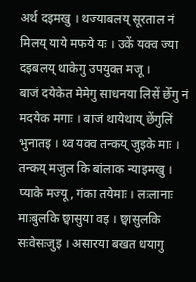अर्थ दइमखु । थज्याबलय् सूरताल नं मिलय् याये मफये यः । उकें यक्व ज्या दइबलय् थाकेगु उपयुक्त मजू ।
बाजं दयेकेत मेमेगु साधनया लिसें छेँगु नं मदयेक मगाः । बाजं थायेथाय् छेंगुलिं भुनातइ । थ्व यक्व तन्कय् जुइके माः । तन्कय् मजुल कि बांलाक न्याइमखु । प्याके मज्यू, गंका तयेमाः । लःलानाः माःबुलकि छ्वासुया वइ । छ्वासुलकि सःवेसःजुइ । असारया बखत धयागु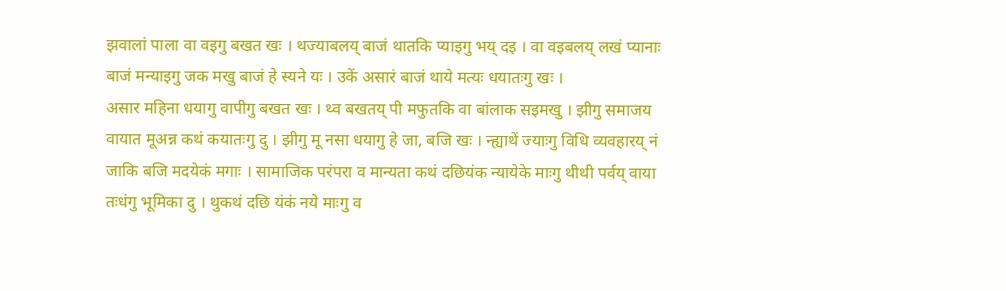झवालां पाला वा वइगु बखत खः । थज्याबलय् बाजं थातकि प्याइगु भय् दइ । वा वइबलय् लखं प्यानाः बाजं मन्याइगु जक मखु बाजं हे स्यने यः । उकें असारं बाजं थाये मत्यः धयातःगु खः ।
असार महिना धयागु वापीगु बखत खः । थ्व बखतय् पी मफुतकि वा बांलाक सइमखु । झीगु समाजय वायात मूअन्न कथं कयातःगु दु । झीगु मू नसा धयागु हे जा, बजि खः । न्ह्याथें ज्याःगु विधि व्यवहारय् नं जाकि बजि मदयेकं मगाः । सामाजिक परंपरा व मान्यता कथं दछियंक न्यायेके माःगु थीथी पर्वय् वाया तःधंगु भूमिका दु । थुकथं दछि यंकं नये माःगु व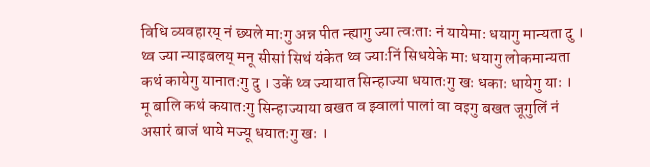विधि व्यवहारय् नं छ्यले माःगु अन्न पीत न्ह्यागु ज्या त्वःताः नं यायेमाः धयागु मान्यता दु । थ्व ज्या न्याइबलय् मनू सीसां सिथं यंकेत थ्व ज्याःनिं सिधयेके माः धयागु लोकमान्यता कथं कायेगु यानातःगु दु । उकें थ्व ज्यायात सिन्हाज्या धयातःगु खः धकाः धायेगु याः ।
मू बालि कथं कयातःगु सिन्हाज्याया बखत व झ्वालां पालां वा वइगु बखत जूगुलिं नं असारं बाजं थाये मज्यू धयातःगु खः ।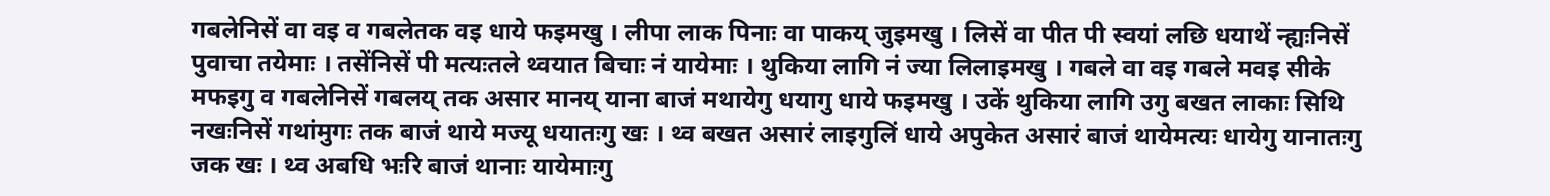गबलेनिसें वा वइ व गबलेतक वइ धाये फइमखु । लीपा लाक पिनाः वा पाकय् जुइमखु । लिसें वा पीत पी स्वयां लछि धयाथें न्ह्यःनिसें पुवाचा तयेमाः । तसेंनिसें पी मत्यःतले थ्वयात बिचाः नं यायेमाः । थुकिया लागि नं ज्या लिलाइमखु । गबले वा वइ गबले मवइ सीके मफइगु व गबलेनिसें गबलय् तक असार मानय् याना बाजं मथायेगु धयागु धाये फइमखु । उकें थुकिया लागि उगु बखत लाकाः सिथि नखःनिसें गथांमुगः तक बाजं थाये मज्यू धयातःगु खः । थ्व बखत असारं लाइगुलिं धाये अपुकेत असारं बाजं थायेमत्यः धायेगु यानातःगु जक खः । थ्व अबधि भःरि बाजं थानाः यायेमाःगु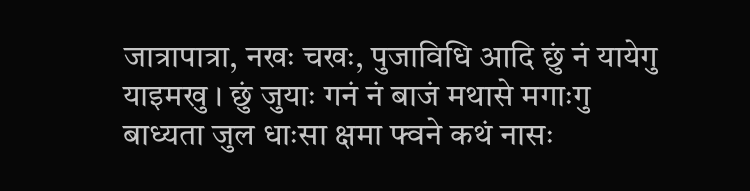जात्रापात्रा, नखः चखः, पुजाविधि आदि छुं नं यायेगु याइमखु । छुं जुयाः गनं नं बाजं मथासे मगाःगु बाध्यता जुल धाःसा क्षमा फ्वने कथं नासः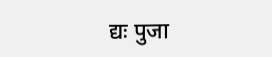द्यः पुजा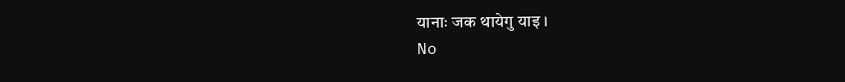यानाः जक थायेगु याइ ।
No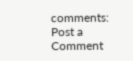comments:
Post a Comment